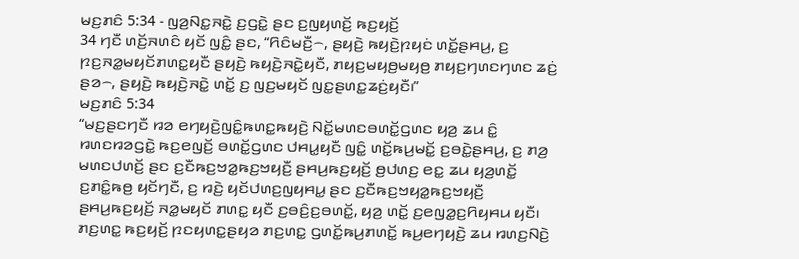ꤗꤢ꤬ꤊꤢꤨ 5:34 - ꤜꤤ꤬ꤡꤢ꤭ꤏꤢꤧ꤭ ꤢ꤬ꤞꤢꤧ꤭ ꤔꤢ ꤢ꤬ꤜꤟꤛꤢꤩ꤬ ꤒꤢ꤬ꤟꤢꤩ꤬
34 ꤚꤢꤪ ꤛꤢꤩ꤬ꤏꤛꤢꤨ ꤟꤢꤩ ꤜꤢꤨ꤭ ꤔꤢ, “ꤖꤢꤨꤗꤢꤪ꤬꤮, ꤔꤟꤢꤧ꤬ ꤒꤟꤢꤧ꤬ꤐꤟꤢꤦ ꤛꤢꤩ꤭ꤔꤌꤣ꤬, ꤢ꤬ ꤐꤢ꤬ꤏꤤ꤭ꤗꤟꤢꤩꤊꤛꤢ꤭ꤟꤢꤪ ꤔꤟꤢꤧ꤬ ꤒꤟꤢꤧ꤬ꤏꤢꤧ꤭ꤟꤢꤪ, ꤊꤟꤢ꤬ꤗꤟꤥ꤬ꤗꤟꤥ꤬ ꤊꤟꤢ꤬ꤚꤛꤢꤚꤛꤢ ꤘꤢꤦ꤬ ꤔꤤ꤮, ꤔꤟꤢꤧ꤬ ꤒꤟꤢꤧ꤬ꤏꤢꤧ꤭ ꤛꤢꤩ꤭ ꤢ꤬ ꤜꤢ꤬ꤗꤟꤢꤩ ꤜꤢ꤭ꤔꤛꤢ꤭ꤘꤢꤦ꤬ꤟꤢꤪ꤯”
ꤗꤢ꤬ꤊꤢꤨ 5:34
“ꤗꤢ꤬ꤔꤢꤚꤢꤪ ꤙꤤ ꤕꤚꤟꤢꤧ꤬ꤜꤢꤨ꤭ꤒꤛꤢ꤭ꤒꤟꤢꤧ꤬ ꤡꤢꤩ꤭ꤗꤛꤢꤋꤛꤢꤩ꤭ꤞꤛꤢ ꤟꤤ꤬ ꤘꤣ ꤢꤨ꤭ ꤙꤛꤢꤙꤤꤞꤢꤧ꤭ ꤒꤢ꤬ꤕꤜꤢꤩ꤬ ꤋꤛꤢꤩ꤭ꤞꤛꤢ ꤓꤌꤣ꤭ꤟꤢꤪ ꤜꤢꤨ꤭ ꤛꤢꤩ꤭ꤒꤣ꤬ꤗꤢꤩ꤭ ꤢ꤬ꤋꤢꤧ꤭ꤔꤌꤣ꤬, ꤢ꤬ ꤊꤤ꤬ ꤗꤛꤢꤓꤛꤢꤩ꤬ ꤔꤢ ꤢ꤬ꤢꤪꤒꤢ꤬ꤠꤤ꤭ꤒꤢ꤬ꤠꤟꤢꤪ꤬ ꤔꤌꤣ꤬ꤒꤢ꤬ꤟꤢꤩ꤬ ꤥ꤬ꤓꤛꤢ꤬ ꤕꤢ꤭ ꤘꤣ ꤟꤤ꤬ꤛꤢꤩ꤭ ꤢ꤬ꤊꤢꤨ꤭ꤒꤥ꤬ ꤟꤢꤩꤚꤢꤪ, ꤢ꤬ ꤙꤢꤧ꤬ ꤟꤢꤩꤓꤛꤢ꤬ꤜꤟꤌꤣ꤭ ꤔꤢ ꤢ꤬ꤢꤪꤒꤢ꤬ꤠꤟꤤ꤭ꤒꤢ꤬ꤠꤟꤢꤪ꤬ ꤔꤌꤣ꤬ꤒꤢ꤬ꤟꤢꤩ꤬ ꤏꤤ꤭ꤗꤟꤢꤩ ꤊꤛꤢ꤭ ꤟꤢꤪ ꤢ꤬ꤋꤢꤨ꤬ꤢ꤬ꤋꤛꤢꤩ꤭, ꤟꤤ꤬ ꤛꤢꤩ꤭ ꤢ꤬ꤕꤜꤤ꤭ꤢ꤬ꤖꤟꤌꤣ ꤟꤢꤪ꤯
ꤊꤢ꤬ꤛꤢ꤭ ꤒꤢ꤬ꤟꤢꤩ꤬ ꤐꤢꤟꤛꤢ꤭ꤔꤟꤤ ꤊꤢ꤬ꤛꤢ꤭ ꤞꤛꤢꤩ꤭ꤒꤣ꤬ꤊꤛꤢꤩ꤭ ꤒꤣ꤬ꤕꤚꤟꤢꤧ꤬ ꤘꤣ ꤙꤛꤢ꤬ꤡꤢꤧ꤬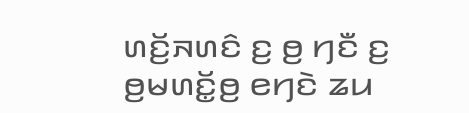ꤛꤢꤩ꤬ꤏꤛꤢꤨ ꤢ꤬ ꤥ꤬ ꤚꤢꤪ ꤢ꤬ ꤥ꤬ꤗꤛꤢꤩ꤭ꤥ꤬ ꤕꤚꤢꤧ ꤘꤣ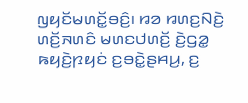ꤜꤟꤢꤩꤗꤛꤢꤩ꤭ꤋꤢꤨ꤬꤯ ꤙꤤ ꤙꤛꤢ꤬ꤡꤢꤧ꤬ ꤛꤢꤩ꤬ꤏꤛꤢꤨ ꤗꤛꤢꤓꤛꤢꤩ꤬ ꤢꤧ꤬ꤞꤤ꤭ ꤒꤟꤢꤧ꤬ꤐꤟꤢꤦ ꤢ꤬ꤋꤢꤧ꤭ꤔꤌꤣ꤬, ꤢ꤬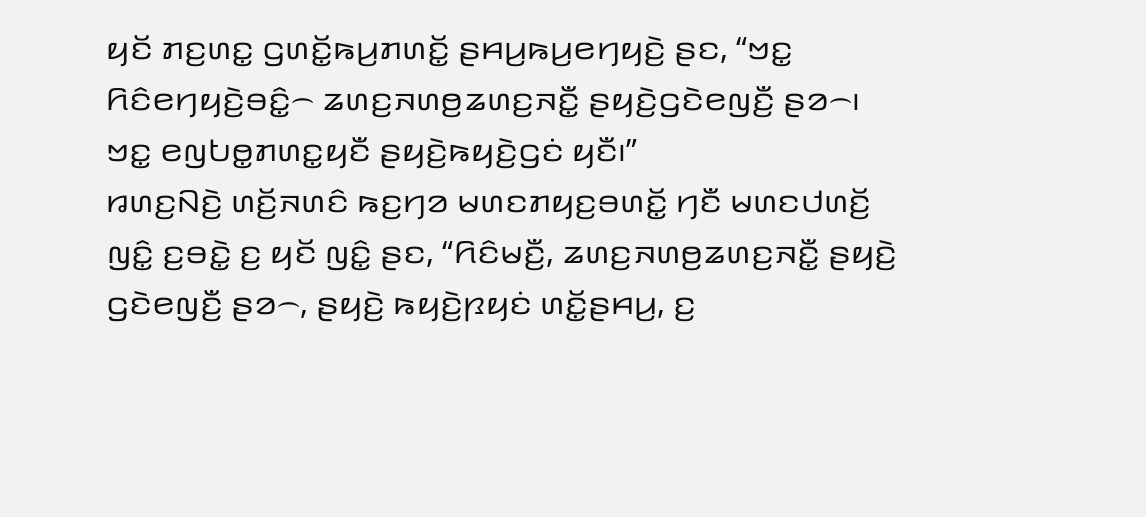ꤟꤢꤩ ꤊꤢ꤬ꤛꤢ꤭ ꤞꤛꤢꤩ꤭ꤒꤣ꤬ꤊꤛꤢꤩ꤭ ꤔꤌꤣ꤬ꤒꤣ꤬ꤕꤚꤟꤢꤧ꤬ ꤔꤢ, “ꤠꤢ꤭ ꤖꤢꤨꤕꤚꤟꤢꤧ꤬ꤋꤢꤨ꤭꤮ ꤘꤛꤢ꤬ꤏꤛꤥ꤬ꤘꤛꤢ꤬ꤏꤢꤪ꤭ ꤔꤟꤢꤧ꤬ꤞꤢꤧꤕꤜꤢꤪ꤬ ꤔꤤ꤮꤯ ꤠꤢ꤭ ꤕꤜꤝꤥ꤭ꤊꤛꤢ꤭ꤟꤢꤪ ꤔꤟꤢꤧ꤬ꤒꤟꤢꤧ꤬ꤞꤢꤦ ꤟꤢꤪ꤯”
ꤙꤛꤢ꤬ꤡꤢꤧ꤬ ꤛꤢꤩ꤬ꤏꤛꤢꤨ ꤒꤢ꤬ꤚꤤ ꤗꤛꤢꤊꤟꤢ꤬ꤋꤛꤢꤩ꤭ ꤚꤢꤪ ꤗꤛꤢꤓꤛꤢꤩ꤬ ꤜꤢꤨ꤭ ꤢ꤬ꤋꤢꤧ꤭ ꤢ꤬ ꤟꤢꤩ ꤜꤢꤨ꤭ ꤔꤢ, “ꤖꤢꤨꤗꤢꤪ꤬, ꤘꤛꤢ꤬ꤏꤛꤥ꤬ꤘꤛꤢ꤬ꤏꤢꤪ꤭ ꤔꤟꤢꤧ꤬ ꤞꤢꤧꤕꤜꤢꤪ꤬ ꤔꤤ꤮, ꤔꤟꤢꤧ꤬ ꤒꤟꤢꤧ꤬ꤐꤟꤢꤦ ꤛꤢꤩ꤭ꤔꤌꤣ꤬, ꤢ꤬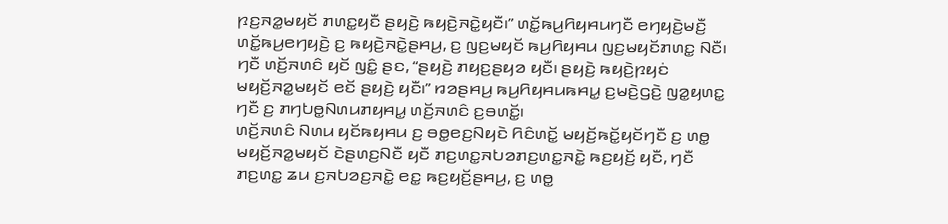ꤐꤢ꤬ꤏꤤ꤭ꤗꤟꤢꤩ ꤊꤛꤢ꤭ꤟꤢꤪ ꤔꤟꤢꤧ꤬ ꤒꤟꤢꤧ꤬ꤏꤢꤧ꤭ꤟꤢꤪ꤯” ꤛꤢꤩ꤭ꤒꤣ꤬ꤖꤟꤌꤣꤚꤢꤪ ꤕꤚꤟꤢꤧ꤬ꤗꤢꤪ꤬ ꤛꤢꤩ꤭ꤒꤣ꤬ꤕꤚꤟꤢꤧ꤬ ꤢ꤬ ꤒꤟꤢꤧ꤬ꤏꤢꤧ꤭ꤔꤌꤣ꤬, ꤢ꤬ ꤜꤢ꤬ꤗꤟꤢꤩ ꤒꤣ꤬ꤖꤟꤌꤣ ꤜꤢ꤬ꤗꤟꤢꤩꤊꤛꤢ꤭ ꤡꤢꤪ꤯
ꤚꤢꤪ ꤛꤢꤩ꤬ꤏꤛꤢꤨ ꤟꤢꤩ ꤜꤢꤨ꤭ ꤔꤢ, “ꤔꤟꤢꤧ꤬ ꤊꤟꤢ꤬ꤔꤟꤤ ꤟꤢꤪ꤯ ꤔꤟꤢꤧ꤬ ꤒꤟꤢꤧ꤬ꤐꤟꤢꤦ ꤗꤟꤢꤩ꤬ꤏꤤ꤭ꤗꤟꤢꤩ ꤕꤢꤩ ꤔꤟꤢꤧ꤬ ꤟꤢꤪ꤯” ꤙꤤꤔꤌꤣ꤬ ꤒꤣ꤬ꤖꤟꤌꤣꤒꤌꤣ꤭ ꤢ꤬ꤗꤢꤧ꤬ꤞꤢꤧ꤬ ꤜꤤ꤭ꤟꤛꤢ꤭ ꤚꤢꤪ ꤢ꤬ ꤊꤚꤝꤥ꤭ꤡꤛꤣꤊꤟꤌꤣ꤭ ꤛꤢꤩ꤬ꤏꤛꤢꤨ ꤢ꤬ꤋꤛꤢꤩ꤭꤯
ꤛꤢꤩ꤬ꤏꤛꤢꤨ ꤡꤛꤣ ꤟꤢꤩꤒꤟꤌꤣ ꤢ꤬ ꤋꤥ꤭ꤕꤢ꤬ꤡꤟꤢꤧ ꤖꤢꤨꤛꤢꤩ꤭ ꤗꤟꤢꤩ꤬ꤒꤢꤩ꤭ꤟꤢꤩꤚꤢꤪ ꤢ꤬ ꤛꤥ꤭ ꤗꤟꤢꤩ꤬ꤏꤤ꤭ꤗꤟꤢꤩ ꤢꤧꤔꤛꤢ꤬ꤡꤢꤪ ꤟꤢꤪ ꤊꤢ꤬ꤛꤢ꤭ꤏꤝꤤꤊꤢ꤬ꤛꤢ꤭ꤏꤢꤧ꤭ ꤒꤢ꤬ꤟꤢꤩ꤬ ꤟꤢꤪ, ꤚꤢꤪ ꤊꤢ꤬ꤛꤢ꤭ ꤘꤣ ꤢ꤬ꤏꤝꤤꤢ꤬ꤏꤢꤧ꤭ ꤕꤢ꤭ ꤒꤢ꤬ꤟꤢꤩ꤬ꤔꤌꤣ꤬, ꤢ꤬ ꤛꤥ꤭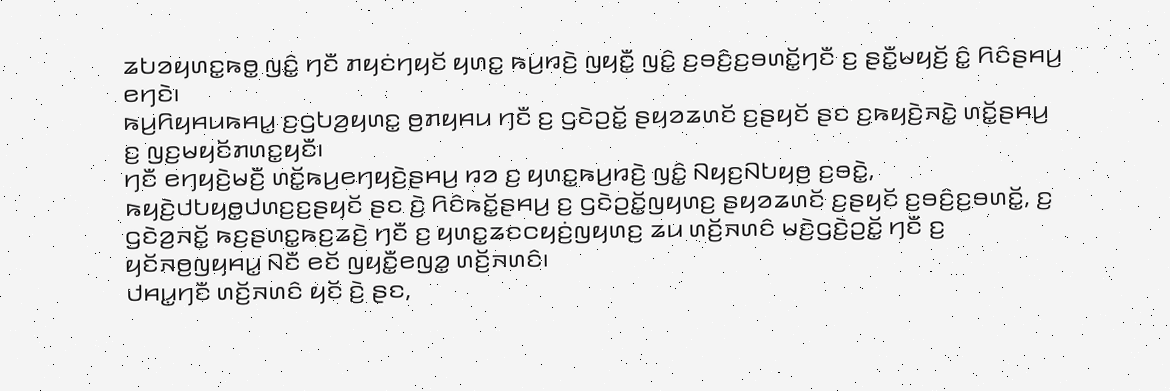ꤘꤝꤤꤟꤛꤢ꤭ꤒꤥ꤭ ꤜꤢꤨ꤭ ꤚꤢꤪ ꤊꤟꤢꤦꤚꤟꤢꤩ ꤟꤛꤢ꤭ ꤒꤣ꤬ꤙꤢꤧ꤬ ꤜꤟꤢꤪ꤭ ꤜꤢꤨ꤭ ꤢ꤬ꤋꤢꤨ꤬ꤢ꤬ꤋꤛꤢꤩ꤭ꤚꤢꤪ ꤢ꤬ ꤔꤢꤪ꤭ꤗꤟꤢꤩ꤬ ꤢꤨ꤭ ꤖꤢꤨꤔꤌꤣ꤬ ꤕꤚꤢꤧ꤯
ꤒꤣ꤬ꤖꤟꤌꤣꤒꤌꤣ꤭ ꤢ꤬ꤞꤝꤤ꤬ꤟꤛꤢ꤭ ꤥ꤬ꤊꤟꤌꤣ ꤚꤢꤪ ꤢ꤬ ꤞꤢꤧꤑꤢꤩ꤭ ꤔꤟꤤꤘꤛꤢꤩ ꤢ꤬ꤔꤟꤢꤩ ꤔꤢ ꤢ꤬ꤒꤟꤢꤧ꤬ꤏꤢꤧ꤭ ꤛꤢꤩ꤭ꤔꤌꤣ꤬ ꤢ꤬ ꤜꤢ꤬ꤗꤟꤢꤩꤊꤛꤢ꤭ꤟꤢꤪ꤯
ꤚꤢꤪ ꤕꤚꤟꤢꤧ꤬ꤗꤢꤪ꤬ ꤛꤢꤩ꤭ꤒꤣ꤬ꤕꤚꤟꤢꤧ꤬ꤔꤌꤣ꤬ ꤙꤤ ꤢ꤬ ꤟꤛꤢ꤭ꤒꤣ꤬ꤙꤢꤧ꤬ ꤜꤢꤨ꤭ ꤡꤟꤢ꤬ꤡꤝꤟꤥ꤬ ꤢ꤬ꤋꤢꤧ꤭, ꤒꤟꤢꤧ꤬ꤓꤝꤟꤥ꤭ꤓꤛꤢ꤬ꤢ꤬ꤔꤟꤢꤩ ꤔꤢ ꤢꤧ꤬ ꤖꤢꤨꤒꤢꤩ꤭ꤔꤌꤣ꤬ ꤢ꤬ ꤞꤢꤧꤑꤢꤩ꤭ꤜꤟꤛꤢ꤬ ꤔꤟꤤꤘꤛꤢꤩ ꤢ꤬ꤔꤟꤢꤩ ꤢ꤬ꤋꤢꤨ꤬ꤢ꤬ꤋꤛꤢꤩ꤭, ꤢ꤬ ꤞꤢꤧꤤ꤬ꤏꤢꤩ꤭ ꤒꤢ꤬ꤔꤛꤢ꤭ꤒꤢ꤬ꤘꤢꤧ꤬ ꤚꤢꤪ ꤢ꤬ ꤟꤛꤢ꤭ꤘꤢꤍꤟꤢꤦ꤬ꤜꤟꤛꤢ꤬ ꤘꤣ ꤛꤢꤩ꤬ꤏꤛꤢꤨ ꤗꤢꤧ꤬ꤞꤢꤧ꤬ꤑꤢꤩ꤭ ꤚꤢꤪ ꤢ꤬ ꤟꤢꤩꤏꤥ꤬ꤜꤟꤌꤣ꤭ ꤡꤢꤪ ꤕꤢꤩ ꤜꤟꤢꤪ꤭ꤕꤜꤤ꤭ ꤛꤢꤩ꤬ꤏꤛꤢꤨ꤯
ꤓꤌꤣ꤭ꤚꤢꤪ ꤛꤢꤩ꤬ꤏꤛꤢꤨ ꤟꤢꤩ ꤢꤧ꤬ ꤔꤢ,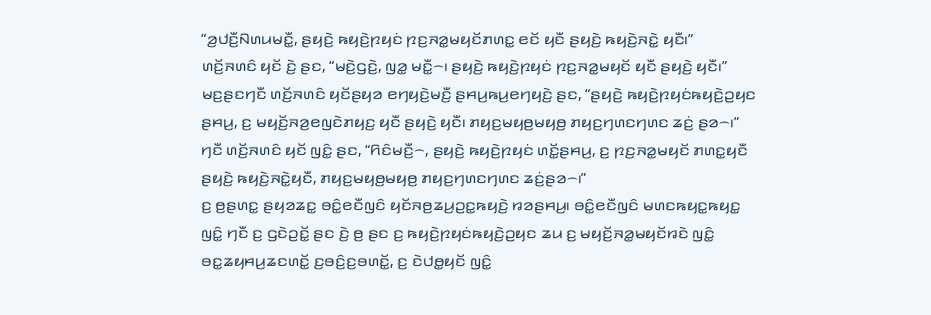“ꤤ꤬ꤓꤢꤪ꤬ꤡꤛꤣꤗꤢꤪ꤭, ꤔꤟꤢꤧ꤬ ꤒꤟꤢꤧ꤬ꤐꤟꤢꤦ ꤐꤢ꤬ꤏꤤ꤭ꤗꤟꤢꤩꤊꤛꤢ꤭ ꤕꤢꤩ ꤟꤢꤪ ꤔꤟꤢꤧ꤬ ꤒꤟꤢꤧ꤬ꤏꤢꤧ꤭ ꤟꤢꤪ꤯”
ꤛꤢꤩ꤬ꤏꤛꤢꤨ ꤟꤢꤩ ꤢꤧ꤬ ꤔꤢ, “ꤗꤢꤧ꤬ꤞꤢꤧ꤬, ꤜꤤ꤭ ꤗꤢꤪ꤭꤮꤯ ꤔꤟꤢꤧ꤬ ꤒꤟꤢꤧ꤬ꤐꤟꤢꤦ ꤐꤢ꤬ꤏꤤ꤭ꤗꤟꤢꤩ ꤟꤢꤪ ꤔꤟꤢꤧ꤬ ꤟꤢꤪ꤯”
ꤗꤢ꤬ꤔꤢꤚꤢꤪ ꤛꤢꤩ꤬ꤏꤛꤢꤨ ꤟꤢꤩꤔꤟꤤ ꤕꤚꤟꤢꤧ꤬ꤗꤢꤪ꤬ ꤔꤌꤣ꤬ꤒꤣ꤬ꤕꤚꤟꤢꤧ꤬ ꤔꤢ, “ꤔꤟꤢꤧ꤬ ꤒꤟꤢꤧ꤬ꤐꤟꤢꤦꤒꤟꤢꤧ꤬ꤑꤟꤢ ꤔꤌꤣ꤬, ꤢ꤬ ꤗꤟꤢꤩ꤬ꤏꤤ꤬ꤕꤜꤢꤧꤊꤟꤢ꤬ ꤟꤢꤪ ꤔꤟꤢꤧ꤬ ꤟꤢꤪ꤯ ꤊꤟꤢ꤬ꤗꤟꤥ꤬ꤗꤟꤥ꤬ ꤊꤟꤢ꤬ꤚꤛꤢꤚꤛꤢ ꤘꤢꤦ꤬ ꤔꤤ꤮꤯”
ꤚꤢꤪ ꤛꤢꤩ꤬ꤏꤛꤢꤨ ꤟꤢꤩ ꤜꤢꤨ꤭ ꤔꤢ, “ꤖꤢꤨꤗꤢꤪ꤬꤮, ꤔꤟꤢꤧ꤬ ꤒꤟꤢꤧ꤬ꤐꤟꤢꤦ ꤛꤢꤩ꤭ꤔꤌꤣ꤬, ꤢ꤬ ꤐꤢ꤬ꤏꤤ꤭ꤗꤟꤢꤩ ꤊꤛꤢ꤭ꤟꤢꤪ ꤔꤟꤢꤧ꤬ ꤒꤟꤢꤧ꤬ꤏꤢꤧ꤭ꤟꤢꤪ, ꤊꤟꤢ꤬ꤗꤟꤥ꤬ꤗꤟꤥ꤬ ꤊꤟꤢ꤬ꤚꤛꤢꤚꤛꤢ ꤘꤢꤦ꤬ꤔꤤ꤮꤯”
ꤢ꤬ ꤥ꤬ꤔꤛꤢ꤭ ꤔꤟꤤꤘꤢ꤭ ꤋꤢꤨ꤭ꤕꤢꤪꤜꤢꤨ ꤟꤢꤩꤏꤥ꤬ꤘꤣ꤬ꤑꤢ꤭ꤒꤟꤢꤧ꤬ ꤙꤤꤔꤌꤣ꤬꤯ ꤋꤢꤨ꤭ꤕꤢꤪꤜꤢꤨ ꤗꤛꤢꤒꤟꤢ꤭ꤒꤟꤢ꤭ ꤜꤢꤨ꤭ ꤚꤢꤪ ꤢ꤬ ꤞꤢꤧꤑꤢꤩ꤭ ꤔꤢ ꤢꤧ꤬ ꤥ꤬ ꤔꤢ ꤢ꤬ ꤒꤟꤢꤧ꤬ꤐꤟꤢꤦꤒꤟꤢꤧ꤬ꤑꤟꤢ ꤘꤣ ꤢ꤬ ꤗꤟꤢꤩ꤬ꤏꤤ꤭ꤗꤟꤢꤩꤙꤢꤧ ꤜꤢꤨ꤭ ꤋꤢ꤭ꤘꤟꤌꤣ꤬ꤘꤢꤛꤢꤩ꤭ ꤢ꤬ꤋꤢꤨ꤬ꤢ꤬ꤋꤛꤢꤩ꤭, ꤢ꤬ ꤢꤧꤓꤥ꤭ꤟꤢꤩ ꤜꤢꤨ꤭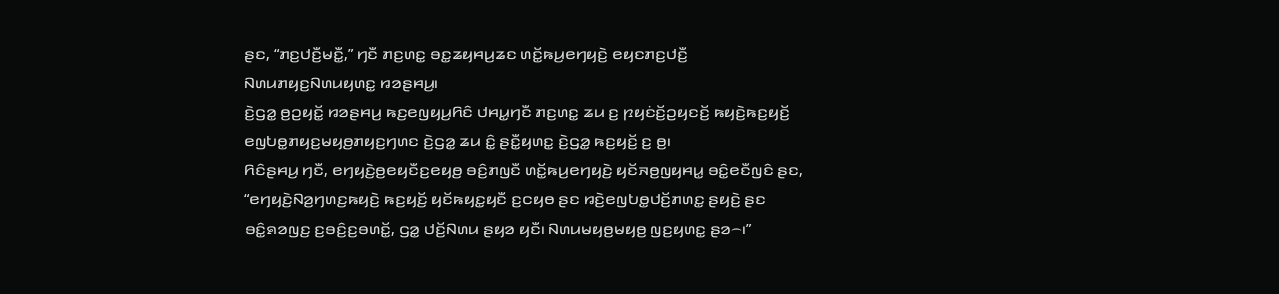ꤔꤢ, “ꤊꤢ꤬ꤓꤢꤪ꤬ꤗꤢꤪ꤭,” ꤚꤢꤪ ꤊꤢ꤬ꤛꤢ꤭ ꤋꤢ꤭ꤘꤟꤌꤣ꤬ꤘꤢ ꤛꤢꤩ꤭ꤒꤣ꤬ꤕꤚꤟꤢꤧ꤬ ꤕꤟꤢꤊꤢ꤬ꤓꤢꤪ꤬ ꤡꤛꤣꤊꤟꤢ꤬ꤡꤛꤣꤟꤛꤢ꤭ ꤙꤤꤔꤌꤣ꤬꤯
ꤢꤧ꤬ꤞꤤ꤭ ꤥ꤬ꤑꤟꤢꤩ꤭ ꤙꤤꤔꤌꤣ꤬ ꤒꤢ꤬ꤕꤜꤟꤣ꤬ꤖꤢꤨ ꤓꤌꤣ꤭ꤚꤢꤪ ꤊꤢ꤬ꤛꤢ꤭ ꤘꤣ ꤢ꤬ ꤐꤟꤢꤦꤢꤩ꤬ꤑꤟꤢꤢꤩ꤬ ꤒꤟꤢꤧ꤬ꤒꤢ꤬ꤟꤢꤩ꤬ ꤕꤜꤝꤥ꤭ꤊꤟꤢ꤬ꤗꤟꤥ꤬ꤊꤟꤢ꤬ꤚꤛꤢ ꤢꤧ꤬ꤞꤤ꤭ ꤘꤣ ꤢꤨ꤭ ꤔꤢꤪ꤭ꤟꤛꤢ꤭ ꤢꤧ꤬ꤞꤤ꤭ ꤒꤢ꤬ꤟꤢꤩ꤬ ꤢ꤬ ꤥ꤬꤯
ꤖꤢꤨꤔꤌꤣ꤬ ꤚꤢꤪ, ꤕꤚꤟꤢꤧ꤬ꤥ꤬ꤕꤟꤢꤪꤢ꤬ꤕꤟꤥ꤬ ꤋꤢꤨ꤬ꤊꤜꤢꤪ ꤛꤢꤩ꤭ꤒꤣ꤬ꤕꤚꤟꤢꤧ꤬ ꤟꤢꤩꤏꤥ꤬ꤜꤟꤌꤣ꤭ ꤋꤢꤨ꤭ꤕꤢꤪꤜꤢꤨ ꤔꤢ, “ꤕꤚꤟꤢꤧ꤬ꤡꤤ꤬ꤚꤛꤢ꤬ꤒꤟꤢꤧ꤬ ꤒꤢ꤬ꤟꤢꤩ꤬ ꤟꤢꤩꤒꤟꤢ꤭ꤟꤢꤪ ꤢ꤬ꤍꤟꤥ ꤔꤢ ꤙꤢꤧ꤬ꤕꤜꤝꤥ꤭ꤓꤢꤩ꤬ꤊꤛꤢ꤭ ꤔꤟꤢꤧ꤬ ꤔꤢ ꤋꤢꤨ꤭ꤎꤤꤜꤢ꤬ ꤢ꤬ꤋꤢꤨ꤬ꤢ꤬ꤋꤛꤢꤩ꤭, ꤞꤤ꤭ ꤓꤢꤩ꤬ꤡꤛꤣ ꤔꤟꤤ ꤟꤢꤪ꤯ ꤡꤛꤣꤗꤟꤥ꤬ꤗꤟꤥ꤬ ꤜꤢ꤬ꤟꤛꤢ꤭ ꤔꤤ꤮꤯”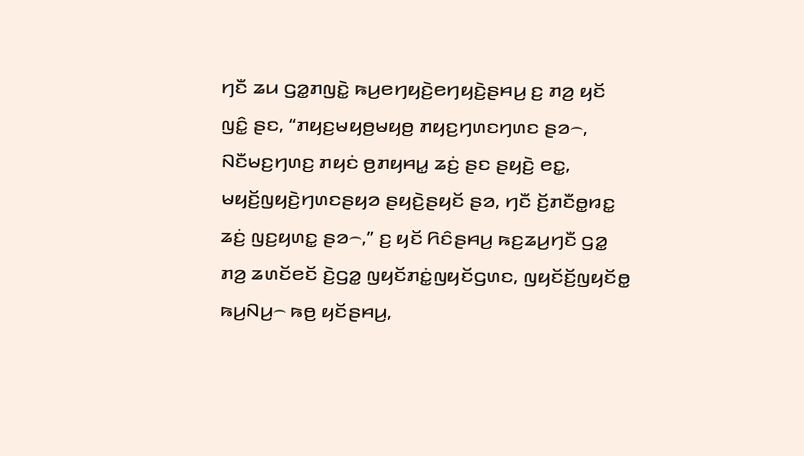ꤚꤢꤪ ꤘꤣ ꤞꤤ꤭ꤊꤜꤢꤧ꤭ ꤒꤣ꤬ꤕꤚꤟꤢꤧ꤬ꤕꤚꤟꤢꤧ꤬ꤔꤌꤣ꤬ ꤢ꤬ ꤊꤤ꤬ ꤟꤢꤩ ꤜꤢꤨ꤭ ꤔꤢ, “ꤊꤟꤢ꤬ꤗꤟꤥ꤬ꤗꤟꤥ꤬ ꤊꤟꤢ꤬ꤚꤛꤢꤚꤛꤢ ꤔꤤ꤮, ꤡꤢꤪꤗꤢ꤬ꤚꤛꤢ꤬ ꤊꤟꤢꤦ ꤥ꤬ꤊꤟꤌꤣ꤭ ꤘꤢꤦ꤬ ꤔꤢ ꤔꤟꤢꤧ꤬ ꤕꤢ꤭, ꤗꤟꤢꤩ꤬ꤜꤟꤢꤧ꤬ꤚꤛꤢꤔꤟꤤ ꤔꤟꤢꤧ꤬ꤔꤟꤢꤩ ꤔꤤ, ꤚꤢꤪ ꤢꤩ꤬ꤊꤢꤪꤥ꤭ꤙꤢ꤭ ꤘꤢꤦ꤬ ꤜꤢ꤬ꤟꤛꤢ꤭ ꤔꤤ꤮,” ꤢ꤬ ꤟꤢꤩ ꤖꤢꤨꤔꤌꤣ꤬ ꤒꤢ꤬ꤘꤣ꤬ꤚꤢꤪ ꤞꤤ꤭ ꤊꤤ꤬ ꤘꤛꤢꤩꤕꤢꤩ ꤢꤧ꤬ꤞꤤ꤭ ꤜꤟꤢꤩꤊꤢꤦ꤭ꤜꤟꤢꤩꤞꤛꤢ, ꤜꤟꤢꤩꤢꤩ꤬ꤜꤟꤢꤩꤥ꤭ ꤒꤣ꤬ꤡꤣ꤬꤮ ꤒꤥ꤬ ꤟꤢꤩꤔꤌꤣ꤬,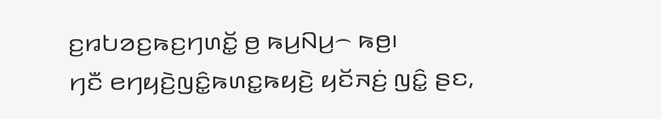ꤢ꤬ꤙꤝꤤꤢ꤬ꤒꤢ꤬ꤚꤛꤢꤩ꤭ ꤥ꤬ ꤒꤣ꤬ꤡꤣ꤬꤮ ꤒꤥ꤬꤯
ꤚꤢꤪ ꤕꤚꤟꤢꤧ꤬ꤜꤢꤨ꤭ꤒꤛꤢ꤭ꤒꤟꤢꤧ꤬ ꤟꤢꤩꤏꤢꤦ꤬ ꤜꤢꤨ꤭ ꤔꤢ,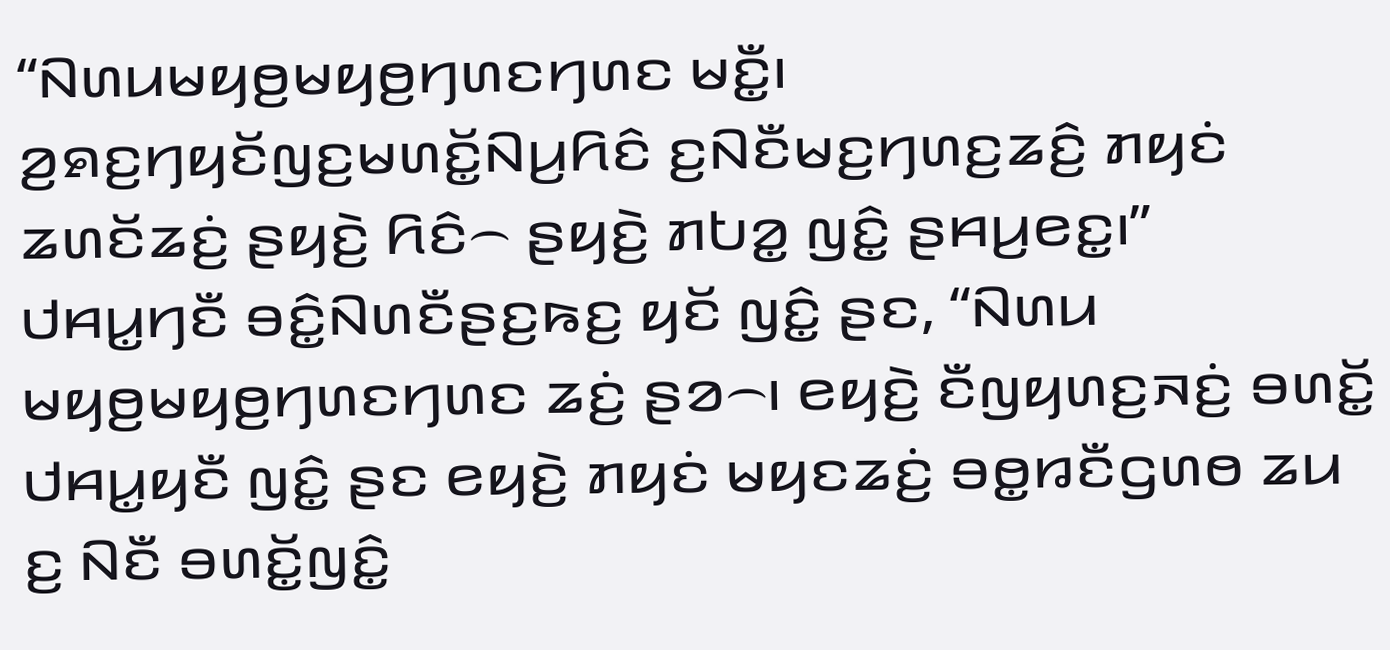“ꤡꤛꤣꤗꤟꤥ꤬ꤗꤟꤥ꤬ꤚꤛꤢꤚꤛꤢ ꤗꤢꤪ꤭꤯ ꤤ꤬ꤎꤢ꤬ꤚꤟꤢꤩꤜꤢ꤬ꤗꤛꤢꤩ꤭ꤡꤣ꤬ꤖꤢꤨ ꤢ꤬ꤡꤢꤪꤗꤢ꤬ꤚꤛꤢ꤬ꤘꤢꤨ꤬ ꤊꤟꤢꤦ ꤘꤛꤢꤩꤘꤢꤦ꤬ ꤔꤟꤢꤧ꤬ ꤖꤢꤨ꤮ ꤔꤟꤢꤧ꤬ ꤊꤝꤤ꤭ ꤜꤢꤨ꤭ ꤔꤌꤣ꤬ꤕꤢ꤭꤯”
ꤓꤌꤣ꤭ꤚꤢꤪ ꤋꤢꤨ꤭ꤡꤛꤢꤪꤔꤢ꤬ꤒꤢ꤬ ꤟꤢꤩ ꤜꤢꤨ꤭ ꤔꤢ, “ꤡꤛꤣ ꤗꤟꤥ꤬ꤗꤟꤥ꤬ꤚꤛꤢꤚꤛꤢ ꤘꤢꤦ꤬ ꤔꤤ꤮꤯ ꤕꤟꤢꤧ꤬ ꤢꤪꤜꤟꤛꤢ꤬ꤏꤢꤦ꤬ ꤋꤛꤢꤩ꤭ ꤓꤌꤣ꤭ꤟꤢꤪ ꤜꤢꤨ꤭ ꤔꤢ ꤕꤟꤢꤧ꤬ ꤊꤟꤢꤦ ꤗꤟꤢꤘꤢꤦ꤬ ꤋꤥ꤭ꤙꤢꤪꤞꤛꤥ ꤘꤣ ꤢ꤬ ꤡꤢꤪ ꤋꤛꤢꤩ꤭ꤜꤢꤨ꤭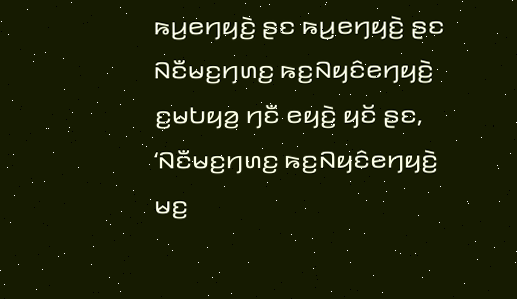ꤒꤣ꤬ꤕꤚꤟꤢꤧ꤬ ꤔꤢ ꤒꤣ꤬ꤕꤚꤟꤢꤧ꤬ ꤔꤢ ꤡꤢꤪꤗꤢ꤬ꤚꤛꤢ꤬ ꤒꤢ꤬ꤡꤟꤢꤨꤕꤚꤟꤢꤧ꤬ ꤢ꤬ꤗꤝꤟꤤ꤬ ꤚꤢꤪ ꤕꤟꤢꤧ꤬ ꤟꤢꤩ ꤔꤢ, ‘ꤡꤢꤪꤗꤢ꤬ꤚꤛꤢ꤬ ꤒꤢ꤬ꤡꤟꤢꤨꤕꤚꤟꤢꤧ꤬ ꤗꤢ꤬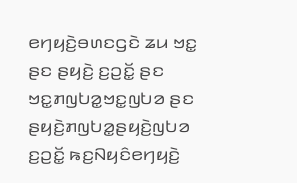ꤕꤚꤟꤢꤧ꤬ꤋꤛꤢꤞꤢꤧ ꤘꤣ ꤠꤢ꤭ ꤔꤢ ꤔꤟꤢꤧ꤬ ꤢ꤬ꤑꤢꤩ꤭ ꤔꤢ ꤠꤢ꤭ꤊꤜꤝꤤ꤭ꤠꤢ꤭ꤜꤝꤤ ꤔꤢ ꤔꤟꤢꤧ꤬ꤊꤜꤝꤤ꤭ꤔꤟꤢꤧ꤬ꤜꤝꤤ ꤢ꤬ꤑꤢꤩ꤭ ꤒꤢ꤬ꤡꤟꤢꤨꤕꤚꤟꤢꤧ꤬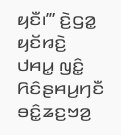ꤟꤢꤪ꤯’” ꤢꤧ꤬ꤞꤤ꤭ ꤟꤢꤩꤙꤢꤧ꤬ ꤓꤌꤣ꤭ ꤜꤢꤨ꤭ ꤖꤢꤨꤔꤌꤣ꤬ꤚꤢꤪ ꤋꤢꤨ꤭ꤘꤢ꤬ꤠꤤ꤬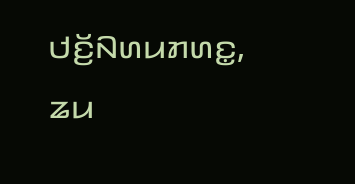ꤓꤢꤩ꤬ꤡꤛꤣꤊꤛꤢ꤭, ꤘꤣ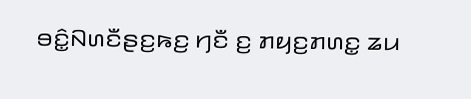ꤋꤢꤨ꤭ꤡꤛꤢꤪꤔꤢ꤬ꤒꤢ꤬ ꤚꤢꤪ ꤢ꤬ ꤊꤟꤢ꤬ꤊꤛꤢ꤭ ꤘꤣ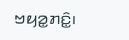ꤠꤟꤤ꤭ꤊꤢꤨ꤭꤯